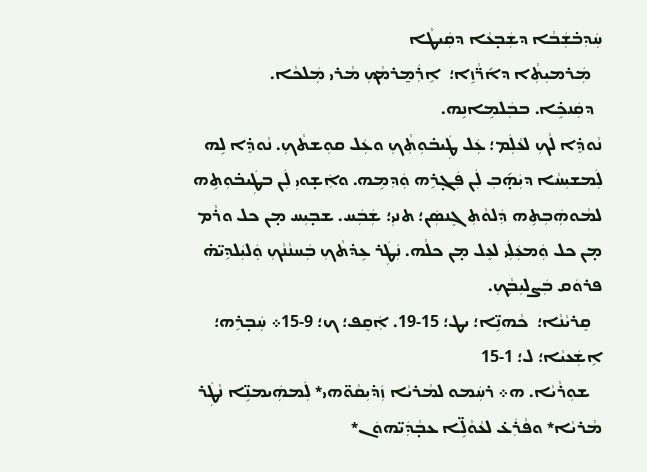ܚܲܕܼܒ̇ܫܲܒܵܐ ܕܫܲܒ̣ܥܵܐ ܕܩܲܝܛܵܐ
   ܡܲܪܡܝܼܬܼܵܐ ܕܐ݇ܪ̈ܵܙܹܐ؛  ܐܹܪܲܡ̱ܪܡܵܟܼ ܡܵܪܝ ܡܲܠܟܵܐ.
  ܕܩܲܢܟܹ̇ܐ. ܒܒܲܠܡܹܐܢܹܗ.
ܢܵܘܕܸ̇ܐ ܠܵܟܼ ܠܥܵܠܲܡ؛ ܥܲܠ ܛܲܝܒ̇ܘܼܬܼܵܟܼ ܘܥܲܠ ܩܘܼܫܬܵܟܼ. ܢܵܘܕܸ̇ܐ ܠܹܗ ܠܲܡܫܝܼܚܵܐ ܕܝܲܗ̣݇ܒܼ ܠܲܢ ܦܲܓ̣ܪܹܗ ܘܲܕܼܡܹܗ. ܘܐܲܫ̣ܘܝܼ ܠܲܢ ܒܛܲܝܒ̇ܘܼܬܹܗ ܠܡܵܘܗܲܒܼܬܹܗ ܕܲܠܘܵܬܼ ܓܸܢܣܲܢ؛ ܬܢܝܼ؛ ܫܲܒܲܚ. ܫܒ̣ܝܼܚ ܡ̣ܢ ܟܠ ܘܪܵܡ ܡ̣ܢ ܟܠ ܘܲܡܥܲܠܲܝ ܠܥܸܠ ܡ̣ܢ ܟܠܵܗ. ܢܲܛܲܪ ܥܹܕ̇ܬܵܟܼ ܒܲܚܢܵܢܵܟܼ ܘܲܠܝܲܠܕܹܝ̈ܗ̇ ܦܪܘܿܩ ܒܲܨܠܝܼܒܼܵܟܼ.
   ܩܸܪܝܵܢܵܐ؛  ܟܵܗܢܹ̈ܐ؛ ܝܛ؛ 15‐19. ܐܲܩܸܦ؛ ܟ؛ 9‐15܀ ܚܲܒ̣ܪܹܗ؛ ܐܹܫܲܥܝܵܐ؛ ܠ؛ 1‐15
   ܫܘܼܪܵܝܵܐ. ܗ܀ ܪܚܲܡܘ ܠܡܵܪܝܵܐ ܙܲܕ̇ܝܼܩܵܘ̈ܗ‌ܝ‌* ܠܲܡܗܲܝܡܢܹ̈ܐ ܢܵܛܲܪ ܡܵܪܝܵܐ‌* ܘܦܵܪܲܥ̇ ܠܥܵܘܵܠܹ̈ܐ ܥܒ̣ܵܕܲܝ̈ܗܘܿܢ‌*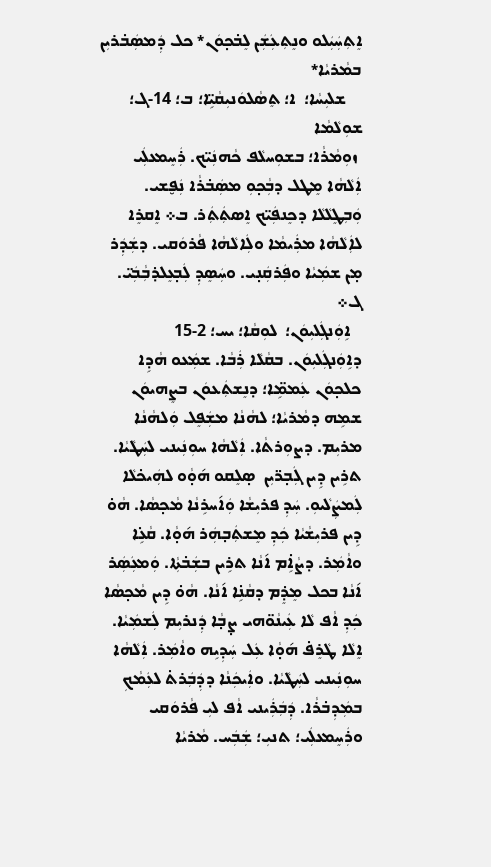ܐܸܬܼܚܲܝܲܠܘ ܘܢܸܬܼܥܲܫܲܢ ܠܸܒ̇ܟ̣ܘܿܢ‌* ܟܠ ܕܲܡܣܲܒ̇ܪܝܼܢ ܒܡܵܪܝܵܐ‌*
    ܫܠܝܼܚܵܐ؛  ܐ؛ ܬܸܣܵܠܘܿܢܝܼܩܵܝܹ̈ܐ؛ ܒ؛ 14‐ܓ؛ ܫܘܼܠܵܡܵܐ
 ܙܘܼܡܵܪܵܐ؛ ܒܫܘܼܚܠܵܦ ܟܵܗܢܲܝ̈ܟ. ܪܲܚܸܡܥܠܲܝ ܐܲܠܵܗܵܐ ܡܸܛܠ ܕܒܼܵܟ̣ܘܼ ܡܣܲܒ̇ܪܵܐ ܢܲܦ̮ܫܝ. ܘܲܒܼܛܸܠܵܠܵܐ ܕܟܸܢܦܲܝ̈ܟ ܐܸܣܬܲܬܲܪ. ܒ܀ ܐܸܩܪܸܐ ܠܐܲܠܵܗܵܐ ܡܪܲܝܡܵܐ ܘܠܲܐܠܵܗܵܐ ܦܵܪܘܿܩܝ. ܕܫܲܕܲܪ ܡ̣ܢ ܫܡܲܝܵܐ ܘܦܲܪܩܲܢ̣ܝ. ܘܚܲܣܸܕܼ ܠܲܒ̣ܥܸܠܕ̇ܒܼܵܒܲܝ̈. ܓ܀
   ܐܹܘܲܢܓܲܠܝܼܘܿܢ؛  ܠܘܼܩܵܐ؛ ܝܚ؛ 2‐15
ܕܐܹܘܲܢܓܲܠܝܼܘܿܢ. ܒܩܵܠܵܐ ܪܲܒܵܐ. ܫܡܲܥܘ ܗܵܕܹܐ ܟܠܟ̣ܘܿܢ ܥܲܡܡܹ̈ܐ؛ ܕܢܸܫܬܲܥܘܿܢ ܒܨܸܗܝܘܿܢ ܫܡܹܗ ܕܡܵܪܝܵܐ؛ ܠܗܵܢܵܐ ܡܫܲܦܸܠ ܘܲܠܗܵܢܵܐ ܡܪܝܼܡ. ܕܨܘܼܪܬܵܐ. ܐܲܠܵܗܵܐ ܚܘܼܢܲܝܢܝ ܠܚܲܛܵܝܵܐ. ܬܪܹܝܢ ܕܹܝܢ ܓܲܒ̣ܪ̈ܝܼܢ  ܣ̣ܠܸܩܘ ܗ݇ܘ̣ܵܘ ܠܗܲܝܟ̇ܠܵܐ ܠܲܡܨܲܠܵܝܘܼ. ܚܲܕܼ ܦܪܝܼܫܵܐ ܘܲܐ݇ܚܪܹܢܵܐ ܡܵܟ̣ܣܵܐ. ܗܵܘ̇ ܕܹܝܢ ܦܪܝܼܫܵܝܵܐ ܟܲܕܼ ܡܸܫܬܲܒ̣ܗܲܪ ܗ݇ܘ̣ܵܐ. ܩܵܥܹ̇ܐ ܘܐܵܡܲܪ. ܕܨܵܐܹ̇ܡ ܐ݇ܢܵܐ ܬܪܹܝܢ ܒܫܲܒ̇ܬܼܵܐ. ܘܲܡܥܲܣܲܪ ܐ݇ܢܵܐ ܒܟܠ ܡܸܕܸ̇ܡ ܕܩܵܢܹ̇ܐ ܐ݇ܢܵܐ. ܗܵܘ̇ ܕܹܝܢ ܡܵܟ̣ܣܵܐ ܟܲܕܼ ܐܵܦ ܠܵܐ ܥܲܝܢܵܘ̈ܗ‌ܝ ܨ̣ܒ̣ܵܐ ܕܲܢܪܝܼܡ ܠܲܫܡܲܝܵܐ. ܐܸܠܵܐ ܛܵܪܸܦ̇ ܗ݇ܘ̣ܵܐ ܥܲܠ ܚܲܕܼܝܹܗ ܘܐܵܡܲܪ. ܐܲܠܵܗܵܐ ܚܘܼܢܲܝܢܝ ܠܚܲܛܵܝܵܐ. ܘܐܲܝܟܲܢܵܐ ܕܕܲܒܲܪܬ̇ ܠܥܲܡܵܟܼ ܒܡܲܕܼܒ̇ܪܵܐ. ܕܲܒܲܪܲܝܢܝ ܐܵܦ ܠܝܼ ܦܵܪܘܿܩܝ ܘܪܲܚܸܡܥܠܲܝ؛ ܬܢܝܼ؛ ܫܲܒܲܚ. ܡܵܪܝܵܐ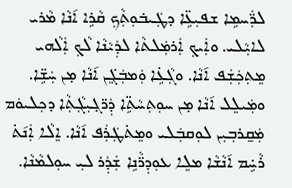ܠܪ̈ܲܚܡܹܐ ܫܦܝܼܥܹ̈ܐ ܕܛܲܝܒ̇ܘܼܬܼܵܟܼ ܩܵܪܹܐ ܐ݇ܢܵܐ ܡܵܪܝ ܠܐܝܼܵܠܝ. ܘܐܲܝܟܼ ܐܲܪܡܲܠܬܵܐ ܠܕܲܝܵܢܵܐ ܠܵܟܼ ܐܲܠܵܗ‌ܝ ܡܸܬܼܟܲܫܲܦ ܐ݇ܢܵܐ. ܘܓܼܵܥܹ̇ܐ ܘܲܡܒܲܓܸ̇ܢ ܐ݇ܢܵܐ ܡ̣ܢ ܚܲܫܹ̈ܐ. ܘܡܲܝܠܸܠ ܐ݇ܢܵܐ ܡ̣ܢ ܚܘܼܬܼܚܵܬܹ̈ܐ ܕܲܪ̈ܓ̣ܝܼܓܼܵܬܼܵܐ ܕܟܼܠܝܘܿܡ ܡܲܩ̱ܪܒܼܝܼܢ ܠܘܼܩܒܲܠܝ ܘܡܸܬ̇ܛܲܪܲܦ ܐ݇ܢܵܐ. ܐܸܠܵܐ ܐܲܢ݇ܬ̇ ܪܵܚܹ̇ܡ ܐ݇ܢܵܫܵܐ ܡܠܸܐ ܥܘܼܕܼܪ̈ܵܢܹܐ ܫܲܕܲܪ ܠܝܼ ܚܘܼܠܡܵܢܵܐ.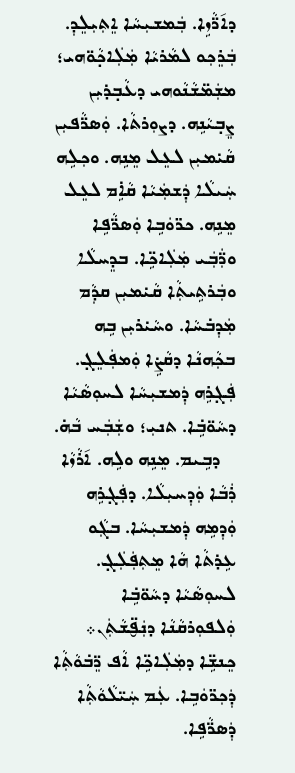ܕܐ݇ܪ̈ܵܙܹܐ. ܒܲܡܫܝܼܚܵܐ ܐܸܬܼܝܼܠܸܕܼ. ܒܲܪܸܟܼܘ ܠܡܵܪܝܵܐ ܡܲܠܲܐܟ̣ܵܘ̈ܗ‌ܝ؛ ܡܫܲܡ̈ܫܵܢܵܘܗ‌ܝ ܕܥܵܒ̣ܕ̇ܝܼܢ ܨܸܒ̣ܝܵܢܹܗ. ܕܨܘܼܪܬܵܐ. ܘܲܣܪ̈ܵܦܝܼܢ ܩܵܝ̇ܡܝܼܢ ܠܥܸܠ ܡܸܢܹܗ. ܘܟܼܠܹܗ ܚܲܝܠܵܐ ܕܲܫܡܲܝܵܐ ܩܵܐܹ̇ܡ ܠܥܸܠ ܡܸܢܹܗ. ܟܪ̈ܘܿܒܹܐ ܘܲܣܪ̈ܵܦܹܐ ܘܪ̈ܲܒܲܝ ܡܲܠܲܐܟܹ̈ܐ. ܒܕܸܚܠܵܐ ܘܒܲܪܬܹܝܬܼܵܐ ܩܵܝ̇ܡܝܼܢ ܩܕܼܵܡ ܡܲܕܼܒ̇ܚܵܐ. ܘܚܵܝ̇ܪܝܼܢ ܒܹܗ ܒܟܼܵܗܢܵܐ ܕܩܵܨܹ̇ܐ ܘܲܡܦܲܠܸܓ̣. ܦܲܓ̣ܪܹܗ ܕܲܡܫܝܼܚܵܐ ܠܚܘܼܣܵܝܵܐ ܕܚܵܘ̈ܒܹ̇ܐ. ܬܢܝܼ؛ ܘܫܲܒܲܚ ܒܵܗ̇.
   ܕܒܹܝܡ. ܡܸܢܹܗ ܘܠܹܗ. ܐ݇ܪܵܙܵܐ ܪܲܒܵܐ ܘܲܕܼܚܝܼܠܵܐ. ܕܦܲܓ̣ܪܹܗ ܘܲܕܼܡܹܗ ܕܲܡܫܝܼܚܵܐ. ܒܓܼܵܘ ܥܹܕ̇ܬܵܐ ܗܵܐ ܡܸܬܼܦܲܠܲܓ̣. ܠܚܘܼܣܵܝܵܐ ܕܚܵܘ̈ܒܹ̇ܐ ܘܲܠܦܘܼܪܩܵܢܵܐ ܕܢܲܦ̮̈ܫܵܬܲܢ܀ ܟܸܢܫܹ̈ܐ ܕܡܲܠܲܐܟܹ̈ܐ ܐܵܦ ܪܸ̈ܒ̇ܘܵܬܼܵܐ ܕܲܟܼܪ̈ܘܿܒܹܐ. ܥܲܡ ܚܲܝ̈ܠܵܘܵܬܼܵܐ ܕܲܣܪ̈ܵܦܹܐ.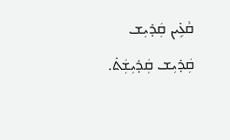ܩܵܥܹ̇ܝܢ ܩܲܕ̇ܝܼܫ ܩܲܕ̇ܝܼܫ ܩܲܕ̇ܝܼܫܲܬ̇.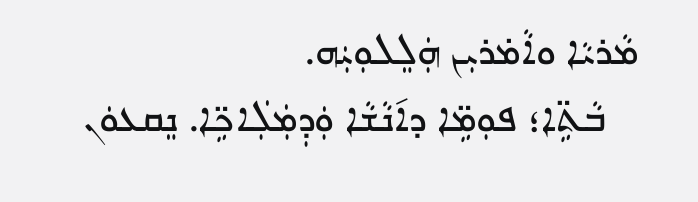ܡܵܪܝܵܐ ܘܐܵܡ̇ܪܝܼܢ ܗܲܠܸܠܘܼܝܲܗ.
   ܒܵܬܹ̈ܐ؛ ܦܘܼܡܹ̈ܐ ܕܐ݇ܢܵܫܵܐ ܘܲܕܼܡܲܠܲܐܟܹ̈ܐ. ܢܸܩܥܘܿܢ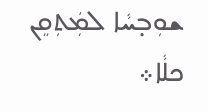ܫܘܼܒ̣ܚܵܐ ܠܡܲܬܼܩܸܢ ܟܠܵܐ܀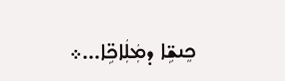ܟܸܢܫܹ̈ܐ ܕܡܲܠܲܐܟܹ̈ܐ...܀